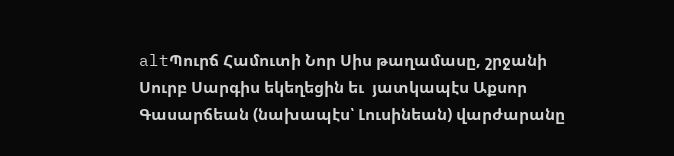altՊուրճ Համուտի Նոր Սիս թաղամասը, շրջանի Սուրբ Սարգիս եկեղեցին եւ  յատկապէս Աքսոր Գասարճեան (նախապէս՝ Լուսինեան) վարժարանը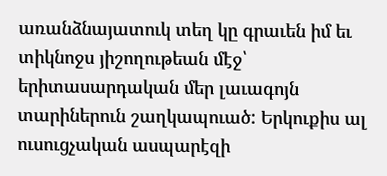առանձնայատուկ տեղ կը գրաւեն իմ եւ տիկնոջս յիշողութեան մէջ՝ երիտասարդական մեր լաւագոյն տարիներուն շաղկապուած: Երկուքիս ալ ուսուցչական ասպարէզի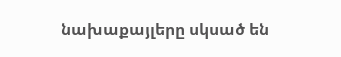նախաքայլերը սկսած են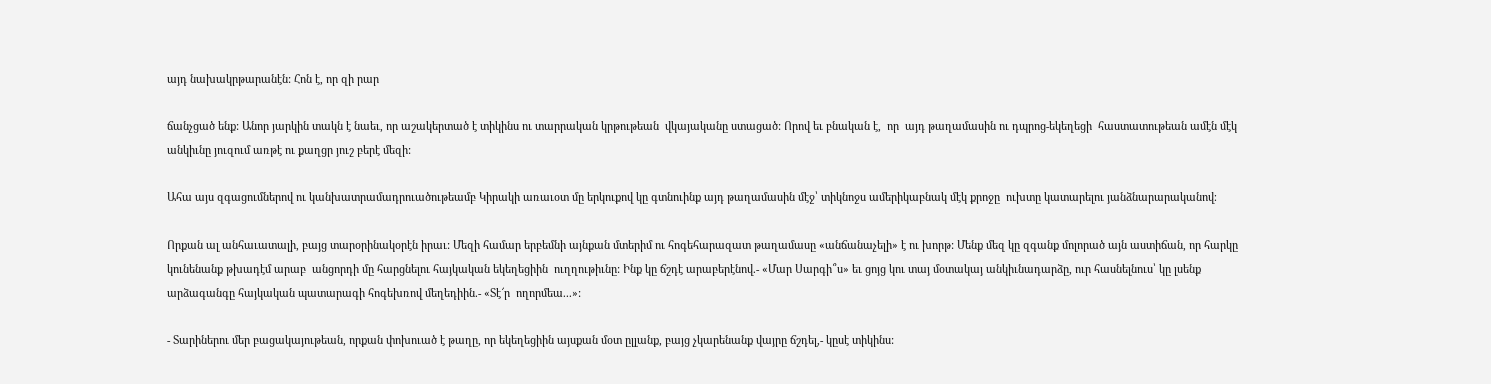այդ նախակրթարանէն: Հոն է, որ զի րար

ճանչցած ենք: Անոր յարկին տակն է նաեւ, որ աշակերտած է տիկինս ու տարրական կրթութեան  վկայականը ստացած: Որով եւ բնական է,  որ  այդ թաղամասին ու դպրոց-եկեղեցի  հաստատութեան ամէն մէկ անկիւնը յուզում առթէ ու քաղցր յուշ բերէ մեզի:

Ահա այս զգացումներով ու կանխատրամադրուածութեամբ Կիրակի առաւօտ մը երկուքով կը գտնուինք այդ թաղամասին մէջ՝ տիկնոջս ամերիկաբնակ մէկ քրոջը  ուխտը կատարելու յանձնարարականով։

Որքան ալ անհաւատալի, բայց տարօրինակօրէն իրաւ: Մեզի համար երբեմնի այնքան մտերիմ ու հոգեհարազատ թաղամասը «անճանաչելի» է ու խորթ: Մենք մեզ կը զգանք մոլորած այն աստիճան, որ հարկը կունենանք թխադէմ արաբ  անցորդի մը հարցնելու հայկական եկեղեցիին  ուղղութիւնը: Ինք կը ճշդէ արաբերէնով.- «Մար Սարգի՞ս» եւ ցոյց կու տայ մօտակայ անկիւնադարձը, ուր հասնելնուս՝ կը լսենք արձագանգը հայկական պատարագի հոգեխռով մեղեդիին.- «Տէ՜ր  ողորմեա...»:

- Տարիներու մեր բացակայութեան, որքան փոխուած է թաղը, որ եկեղեցիին այսքան մօտ ըլլանք, բայց չկարենանք վայրը ճշդել,- կըսէ տիկինս: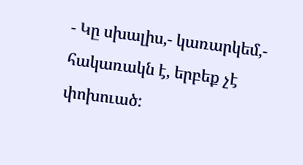- Կը սխալիս,- կառարկեմ,- հակառակն է, երբեք չէ փոխուած: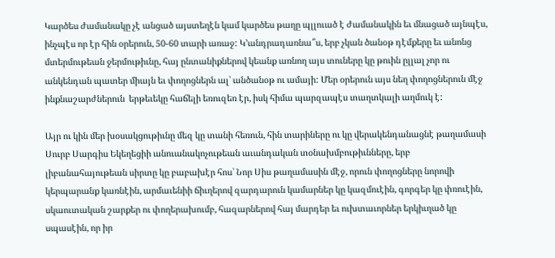Կարծես ժամանակը չէ անցած այստեղէն կամ կարծես թաղը պլլուած է ժամանակին եւ մնացած այնպէս, ինչպէս որ էր հին օրերուն, 50-60 տարի առաջ: Կ’անդրադառնա՞ս, երբ չկան ծանօթ դէմքերը եւ անոնց մտերմութեան ջերմութիւնը, հայ ընտանիքներով կեանք առնող այս տուները կը թուին ըլլալ չոր ու անկենդան պատեր միայն եւ փողոցներն ալ՝ անծանօթ ու ամայի: Մեր օրերուն այս նեղ փողոցներուն մէջ ինքնաշարժներուն  երթեւեկը հաճելի եռուզեռ էր, իսկ հիմա պարզապէս տաղտկալի աղմուկ է:

Այր ու կին մեր խօսակցութիւնը մեզ կը տանի հեռուն, հին տարիները ու կը վերակենդանացնէ թաղամասի Սուրբ Սարգիս Եկեղեցիի անուանակոչութեան աւանդական տօնախմբութիւնները, երբ լիբանահայութեան սիրտը կը բաբախէր հոս՝ Նոր Սիս թաղամասին մէջ, որուն փողոցները նորովի կերպարանք կառնէին, արմաւենիի ճիւղերով զարդարուն կամարներ կը կազմուէին, գորգեր կը փռուէին, սկաուտական շարքեր ու փողերախումբ, հազարներով հայ մարդեր եւ ուխտաւորներ երկիւղած կը սպասէին, որ իր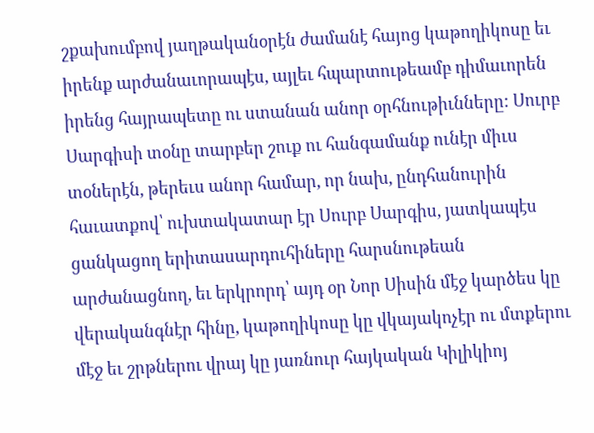շքախումբով յաղթականօրէն ժամանէ հայոց կաթողիկոսը եւ իրենք արժանաւորապէս, այլեւ հպարտութեամբ դիմաւորեն իրենց հայրապետը ու ստանան անոր օրհնութիւնները: Սուրբ Սարգիսի տօնը տարբեր շուք ու հանգամանք ունէր միւս տօներէն, թերեւս անոր համար, որ նախ, ընդհանուրին հաւատքով՝ ուխտակատար էր Սուրբ Սարգիս, յատկապէս ցանկացող երիտասարդուհիները հարսնութեան արժանացնող, եւ երկրորդ՝ այդ օր Նոր Սիսին մէջ կարծես կը վերականգնէր հինը, կաթողիկոսը կը վկայակոչէր ու մտքերու մէջ եւ շրթներու վրայ կը յառնուր հայկական Կիլիկիոյ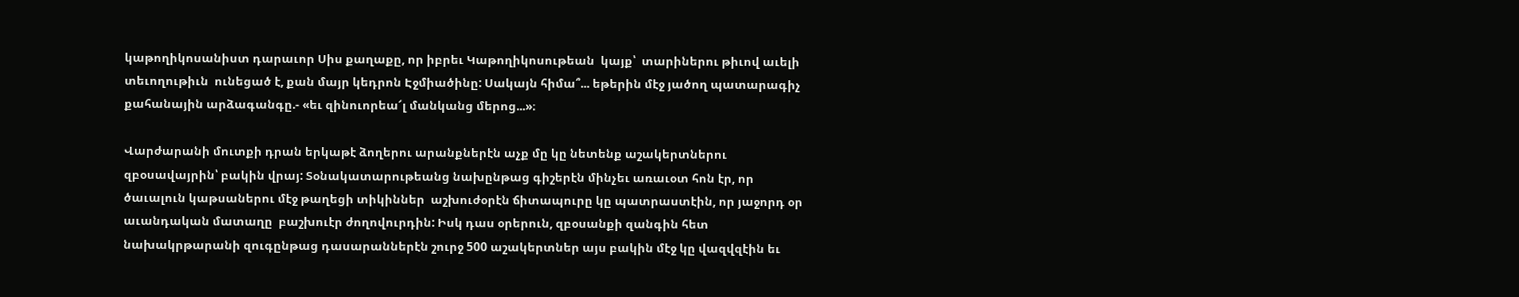կաթողիկոսանիստ դարաւոր Սիս քաղաքը, որ իբրեւ Կաթողիկոսութեան  կայք՝  տարիներու թիւով աւելի տեւողութիւն  ունեցած է, քան մայր կեդրոն Էջմիածինը: Սակայն հիմա՞... եթերին մէջ յածող պատարագիչ քահանային արձագանգը.- «եւ զինուորեա՜լ մանկանց մերոց...»։

Վարժարանի մուտքի դրան երկաթէ ձողերու արանքներէն աչք մը կը նետենք աշակերտներու զբօսավայրին՝ բակին վրայ: Տօնակատարութեանց նախընթաց գիշերէն մինչեւ առաւօտ հոն էր, որ ծաւալուն կաթսաներու մէջ թաղեցի տիկիններ  աշխուժօրէն ճիտապուրը կը պատրաստէին, որ յաջորդ օր աւանդական մատաղը  բաշխուէր ժողովուրդին: Իսկ դաս օրերուն, զբօսանքի զանգին հետ նախակրթարանի զուգընթաց դասարաններէն շուրջ 500 աշակերտներ այս բակին մէջ կը վազվզէին եւ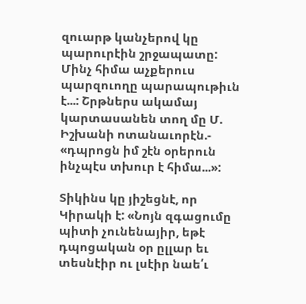զուարթ կանչերով կը պարուրէին շրջապատը: Մինչ հիմա աչքերուս պարզուողը պարապութիւն  է...: Շրթներս ակամայ կարտասանեն տող մը Մ. Իշխանի ոտանաւորէն.-  «դպրոցն իմ շէն օրերուն ինչպէս տխուր է հիմա...»:

Տիկինս կը յիշեցնէ, որ Կիրակի է: «Նոյն զգացումը պիտի չունենայիր, եթէ դպոցական օր ըլլար եւ տեսնէիր ու լսէիր նաե՛ւ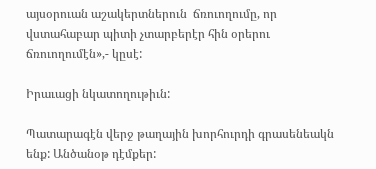այսօրուան աշակերտներուն  ճռուողումը, որ վստահաբար պիտի չտարբերէր հին օրերու ճռուողումէն»,- կըսէ:

Իրաւացի նկատողութիւն:

Պատարագէն վերջ թաղային խորհուրդի գրասենեակն ենք: Անծանօթ դէմքեր: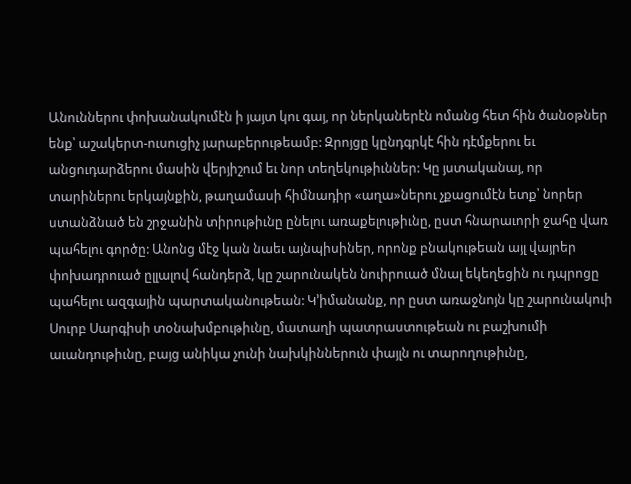Անուններու փոխանակումէն ի յայտ կու գայ, որ ներկաներէն ոմանց հետ հին ծանօթներ ենք՝ աշակերտ-ուսուցիչ յարաբերութեամբ: Զրոյցը կընդգրկէ հին դէմքերու եւ անցուդարձերու մասին վերյիշում եւ նոր տեղեկութիւններ: Կը յստականայ, որ տարիներու երկայնքին, թաղամասի հիմնադիր «աղա»ներու չքացումէն ետք՝ նորեր ստանձնած են շրջանին տիրութիւնը ընելու առաքելութիւնը, ըստ հնարաւորի ջահը վառ պահելու գործը: Անոնց մէջ կան նաեւ այնպիսիներ, որոնք բնակութեան այլ վայրեր փոխադրուած ըլլալով հանդերձ, կը շարունակեն նուիրուած մնալ եկեղեցին ու դպրոցը պահելու ազգային պարտականութեան: Կ’իմանանք, որ ըստ առաջնոյն կը շարունակուի Սուրբ Սարգիսի տօնախմբութիւնը, մատաղի պատրաստութեան ու բաշխումի աւանդութիւնը, բայց անիկա չունի նախկիններուն փայլն ու տարողութիւնը,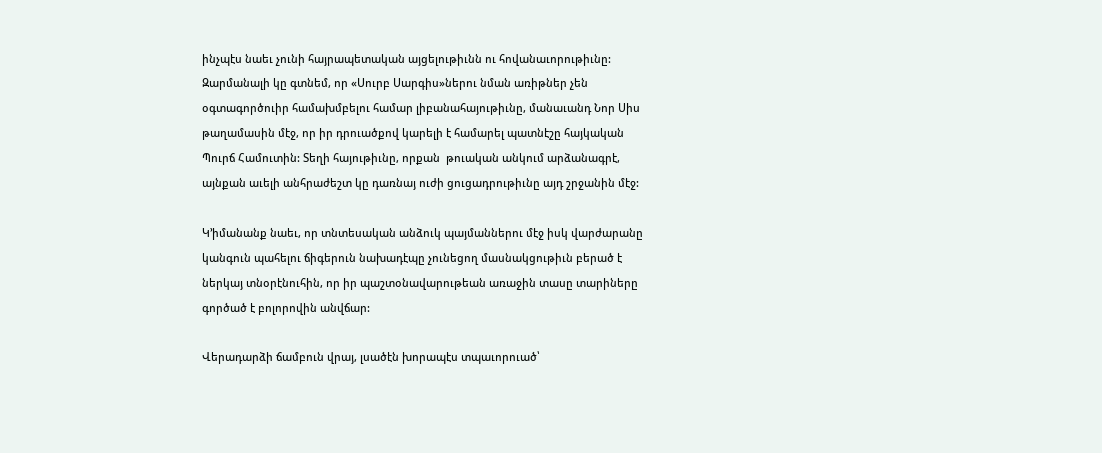ինչպէս նաեւ չունի հայրապետական այցելութիւնն ու հովանաւորութիւնը: Զարմանալի կը գտնեմ, որ «Սուրբ Սարգիս»ներու նման առիթներ չեն օգտագործուիր համախմբելու համար լիբանահայութիւնը, մանաւանդ Նոր Սիս թաղամասին մէջ, որ իր դրուածքով կարելի է համարել պատնէշը հայկական Պուրճ Համուտին: Տեղի հայութիւնը, որքան  թուական անկում արձանագրէ, այնքան աւելի անհրաժեշտ կը դառնայ ուժի ցուցադրութիւնը այդ շրջանին մէջ:

Կ’իմանանք նաեւ, որ տնտեսական անձուկ պայմաններու մէջ իսկ վարժարանը կանգուն պահելու ճիգերուն նախադէպը չունեցող մասնակցութիւն բերած է  ներկայ տնօրէնուհին, որ իր պաշտօնավարութեան առաջին տասը տարիները գործած է բոլորովին անվճար:

Վերադարձի ճամբուն վրայ, լսածէն խորապէս տպաւորուած՝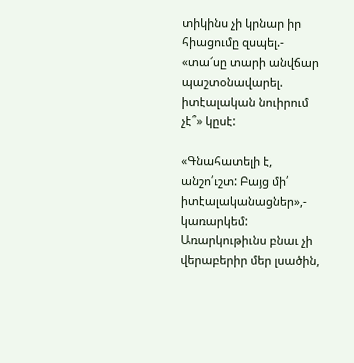տիկինս չի կրնար իր հիացումը զսպել.-  «տա՜սը տարի անվճար պաշտօնավարել. իտէալական նուիրում չէ՞» կըսէ:

«Գնահատելի է, անշո՛ւշտ: Բայց մի՛ իտէալականացներ»,- կառարկեմ: Առարկութիւնս բնաւ չի վերաբերիր մեր լսածին,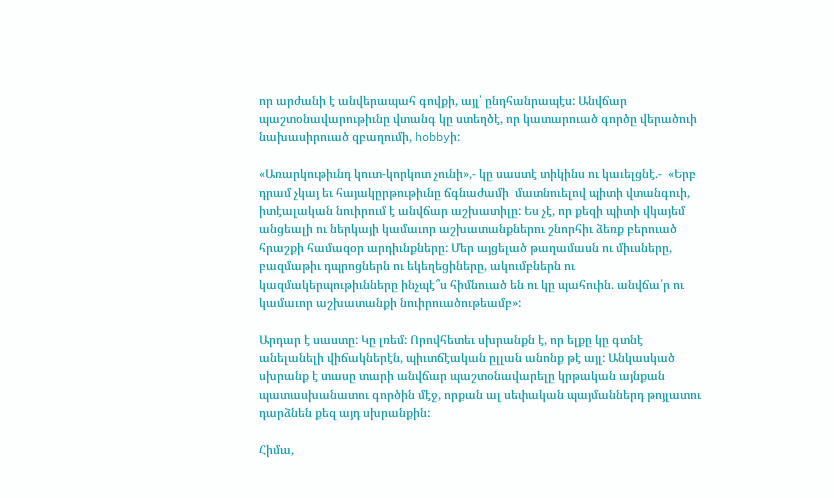որ արժանի է անվերապահ գովքի, այլ՝ ընդհանրապէս: Անվճար պաշտօնավարութիւնը վտանգ կը ստեղծէ, որ կատարուած գործը վերածուի նախասիրուած զբաղումի, hobbyի:

«Առարկութիւնդ կուտ-կորկոտ չունի»,- կը սաստէ տիկինս ու կաւելցնէ.-  «Երբ դրամ չկայ եւ հայակըրթութիւնը ճգնաժամի  մատնուելով պիտի վտանգուի, իտէալական նուիրում է անվճար աշխատիլը: Ես չէ, որ քեզի պիտի վկայեմ անցեալի ու ներկայի կամաւոր աշխատանքներու շնորհիւ ձեռք բերուած հրաշքի համազօր արդիւնքները: Մեր այցելած թաղամասն ու միւսները, բազմաթիւ դպրոցներն ու եկեղեցիները, ակումբներն ու կազմակերպութիւնները ինչպէ՞ս հիմնուած են ու կը պահուին. անվճա՛ր ու կամաւոր աշխատանքի նուիրուածութեամբ»:

Արդար է սաստը: Կը լռեմ: Որովհետեւ սխրանքն է, որ ելքը կը գտնէ անելանելի վիճակներէն, պիւտճէական ըլլան անոնք թէ այլ: Անկասկած սխրանք է տասը տարի անվճար պաշտօնավարելը կրթական այնքան պատասխանատու գործին մէջ, որքան ալ սեփական պայմաններդ թոյլատու դարձնեն քեզ այդ սխրանքին:

Հիմա,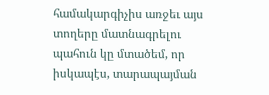համակարգիչիս առջեւ այս տողերը մատնագրելու պահուն կը մտածեմ, որ իսկապէս, տարապայման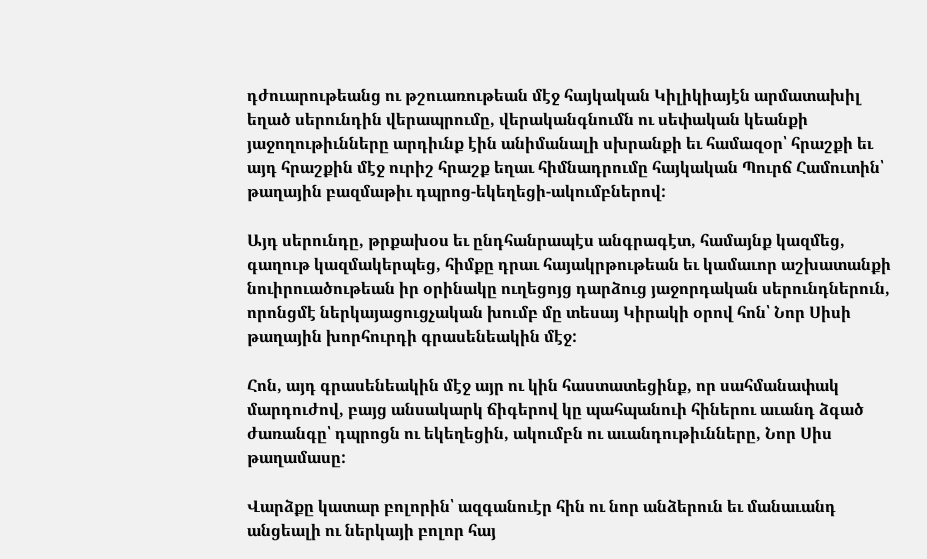դժուարութեանց ու թշուառութեան մէջ հայկական Կիլիկիայէն արմատախիլ եղած սերունդին վերապրումը, վերականգնումն ու սեփական կեանքի յաջողութիւնները արդիւնք էին անիմանալի սխրանքի եւ համազօր՝ հրաշքի եւ այդ հրաշքին մէջ ուրիշ հրաշք եղաւ հիմնադրումը հայկական Պուրճ Համուտին՝ թաղային բազմաթիւ դպրոց-եկեղեցի-ակումբներով:

Այդ սերունդը, թրքախօս եւ ընդհանրապէս անգրագէտ, համայնք կազմեց, գաղութ կազմակերպեց, հիմքը դրաւ հայակրթութեան եւ կամաւոր աշխատանքի նուիրուածութեան իր օրինակը ուղեցոյց դարձուց յաջորդական սերունդներուն, որոնցմէ ներկայացուցչական խումբ մը տեսայ Կիրակի օրով հոն՝ Նոր Սիսի թաղային խորհուրդի գրասենեակին մէջ:

Հոն, այդ գրասենեակին մէջ այր ու կին հաստատեցինք, որ սահմանափակ մարդուժով, բայց անսակարկ ճիգերով կը պահպանուի հիներու աւանդ ձգած ժառանգը՝ դպրոցն ու եկեղեցին, ակումբն ու աւանդութիւնները, Նոր Սիս թաղամասը:

Վարձքը կատար բոլորին՝ ազգանուէր հին ու նոր անձերուն եւ մանաւանդ անցեալի ու ներկայի բոլոր հայ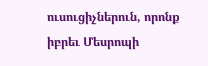ուսուցիչներուն, որոնք իբրեւ Մեսրոպի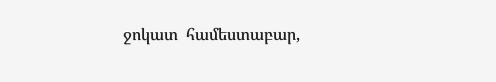ջոկատ  համեստաբար,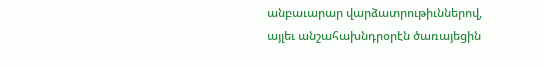անբաւարար վարձատրութիւններով, այլեւ անշահախնդրօրէն ծառայեցին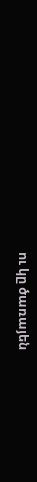ու կը ծառայեն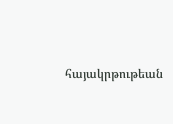հայակրթութեան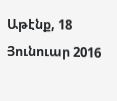Աթէնք, 18 Յունուար 2016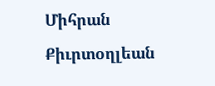Միհրան Քիւրտօղլեան